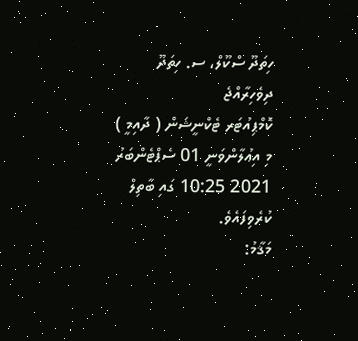ހިތަދޫ ސްކޫލް، ސ. ހިތަދޫ
ދިވެހިރާއްޖެ
ކޮމްޕިއުޓަރ ޓެކްނީޝަން ( ދާއިމީ )
މި އިޢުލާންވަނީ 01 ސެޕްޓެންބަރު 2021 10:25 ގައި ބާތިލް ކުރެވިފައެވެ.
މަޤާމު: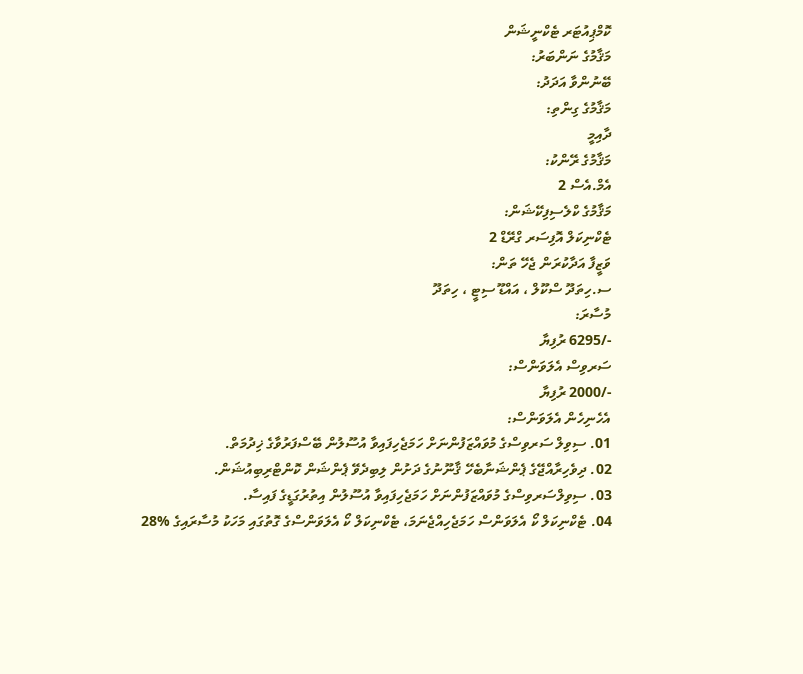ކޮމްޕިއުޓަރ ޓެކްނީޝަން
މަޤާމުގެ ނަންބަރު:
ބޭނުންވާ އަދަދު:
މަޤާމުގެ ގިންތި:
ދާއިމީ
މަޤާމުގެ ރޭންކު:
އެމް.އެސް 2
މަޤާމުގެ ކްލެސިފިކޭޝަން:
ޓެކްނިކަލް އޮފިސަރ ގްރޭޑް 2
ވަޒީފާ އަދާކުރަން ޖެހޭ ތަން:
ސ.ހިތަދޫ ސްކޫލް ، އައްޑޫ ސިޓީ ، ހިތަދޫ
މުސާރަ:
-/6295 ރުފިޔާ
ސަރވިސް އެލަވަންސް:
-/2000 ރުފިޔާ
އެހެނިހެން އެލަވަންސް:
01. ސިވިލް ސަރވިސްގެ މުވައްޒަފުންނަށް ހަމަޖެހިފައިވާ އުސޫލުން ބޭސްފަރުވާގެ ޚިދުމަތް.
02. ދިވެހިރާއްޖޭގެ ޕެންޝަނާބެހޭ ޤާނޫނުގެ ދަށުން ލިބިދެވޭ ޕެންޝަން ކޮންޓްރިބިއުޝަން.
03. ސިވިލްސަރވިސްގެ މުވައްޒަފުންނަށް ހަމަޖެހިފައިވާ އުސޫލުން އިތުރުގަޑީގެ ފައިސާ.
04. ޓެކްނިކަލް ކޯ އެލަވަންސް ހަމަޖެހިއްޖެނަމަ، ޓެކްނިކަލް ކޯ އެލަވަންސްގެ ގޮތުގައި މަހަކު މުސާރައިގެ %28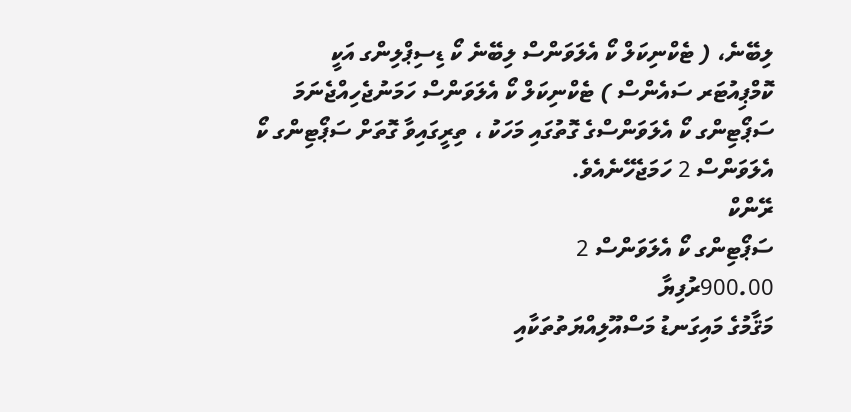ލިބޭނެ، ( ޓެކްނިކަލް ކޯ އެލަވަންސް ލިބޭނެ ކޯ ޑިސިޕްލިންގ އަކީ ކޮމްޕިއުޓަރ ސައެންސް ) ޓެކްނިކަލް ކޯ އެލަވަންސް ހަމަނުޖެހިއްޖެނަމަ ސަޕޯޓިންގ ކޯ އެލަވަންސްގެ ގޮތުގައި މަހަކު ، ތިރީގައިވާ ގޮތަށް ސަޕޯޓިންގ ކޯ އެލަވަންސް 2 ހަމަޖެހޭނެއެވެ.
ރޭންކް
ސަޕޯޓިންގ ކޯ އެލަވަންސް 2
900.00ރުފިޔާ
މަޤާމުގެ މައިގަނޑު މަސްއޫލިއްޔަތުތަކާއި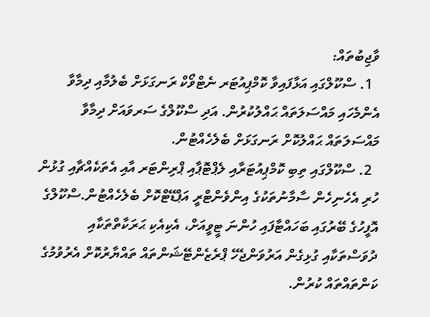ވާޖިބުތައް:
  1. ސްކޫލްގައި އަޅާފައިވާ ކޮމްޕިއުޓަރ ނެޓްވޯކް ރަނގަޅަށް ބެލުމާއި ދިމާވާ އެންމެހައި މައްސަލަތައް ޙައްލުކުރުން. އަދި ސްކޫލްގެ ސަރވައަށް ދިމާވާ މައްސަލަތައް ޙައްލުކޮށް ރަނގަޅަށް ބެލެހެއްޓުން.
  2. ސްކޫލްގައި ތިބި ކޮމްޕިއުޓަރާއި ލެޕްޓޮޕާއި ޕްރިންޓަރ އާއި އެތަކެއްޗާއި ގުޅުން ހުރި އެހެނިހެން ސާމާނުތަކުގެ އިންވެންޓްރީ އަޕްޑޭޓްކޮށް ބެލެހެއްޓުން.ސްކޫލްގެ އޮފީހުގެ ބޭރުގައި ބަހައްޓާފައި ހުންނަ ޓީވީއަށް، އެކިއެކި ޙަރަކާތްތަކާއި ދުވަސްތަކާއި ގުޅިގެން އަރުވަންޖެހޭ ޕްރެޒެންޓޭޝަންތައް ތައްޔާރުކޮށް އެރުވުމުގެ ކަންތައްތައް ކުރުން.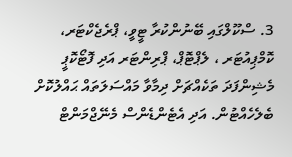3. ސްކޫލްގައި ބޭނުންކުރާ ޓީވީ، ޕްރެޖެކްޓަރ، ކޮމްޕިއުޓަރ ، ލެޕްޓޮޕް، ޕްރިންޓަރ އަދި ފޮޓޯކޮޕީ މެޝިންފަދަ ތަކެއްޗަށް ދިމާވާ މައްސަލަތައް ޙައްލުކޮށް ބެލެހެއްޓުން. އަދި އެޓެންޑެންސް މެނޭޖްމަންޓް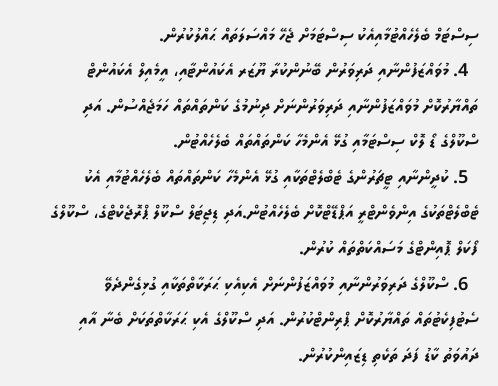ސިސްޓަމް ބެލެހެއްޓުމާއިއެކު ސިސްޓަމަށް ޖެހޭ މައްސަލަތައް ޙައްލުކުރުން.
  4. މުވައްޒަފުންނާއި ދަރިވަރުން ބޭނުންކުރާ ޔޫޒަރ އެކައުންޓާއި، އީމެއިލް އެކައުންޓް ތައްޔާރުކޮށް މުވައްޒަފުންނާއި ދަރިވަރުންނަށް ދިނުމުގެ ކަންތައްތައް ހަމަޖެއްސުން. އަދި ސްކޫލްގެ ޑޯ ލޮކް ސިސްޓަމާއި ގުޅޭ އެންމެހާ ކަންތައްތައް ބެލެހެއްޓުން.
  5. ކުދީންނާއި ޓީޗަރުންގެ ޓެބްލެޓްތަކާއި ގުޅޭ އެންމެހާ ކަންތައްތައް ބެލެހެއްޓުމާއި އެކު ޓެބްލެޓްތަކުގެ އިންވެންޓްރީ އަޕްޑޭޓްކޮށް ބެލެހެއްޓުން.އަދި ޑިޖިޓަލް ސްކޫލް ޕްރޮޖެކްޓްގެ، ސްކޫލްގެ ފޯކަލް ޕޮއިންޓްގެ މަސައްކަތްތައް ކުރުން.
  6. ސްކޫލްގެ ދަރިވަރުންނާއި މުވައްޒަފުންނަށް އެކިއެކި ޙަރަކާތްތަކާއި ގުޅިގެންދެވޭ ސެޓުފިކެޓުތައް ތައްޔާރުކޮށް ޕްރިންޓްކުރުން. އަދި ސްކޫލްގެ އެކި ޙަރަކާތްތަކަށް ބެނާ އާއި ދައުވަތު ކާޑު ފަދަ ތަކެތި ޑިޒައިންކުރުން.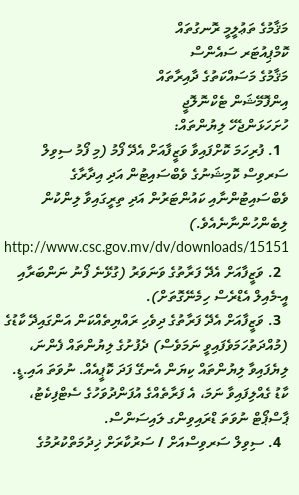މަޤާމުގެ ތަޢުލީމީ ރޮނގުތައް
ކޮމްޕިއުޓަރ ސައެންސް
މަޤާމުގެ މަސައްކަތުގެ ދާއިރާތައް
އިންފޮމޭޝަން ޓެކްނޮލޮޖީ
ހުށަހަޅަންޖެހޭ ލިޔުންތައް:
  1. ފުރިހަމަ ކޮށްފައިވާ ވަޒީފާއަށް އެދޭ ފޯމު (މި ފޯމު ސިވިލް ސަރވިސް ކޮމިޝަނުގެ ވެބްސައިޓުން އަދި އިދާރާގެ ވެބްސައިޓުންނާއި ކައުންޓަރުން އަދި ތިރީގައިވާ ލިންކުން ލިބެންހުންނާނެއެވެ.) http://www.csc.gov.mv/dv/downloads/15151
  2. ވަޒީފާއަށް އެދޭ ފަރާތުގެ ވަނަވަރު (ގުޅޭނެ ފޯނު ނަންބަރާއި އީ-މެއިލް އެޑްރެސް ހިމެނޭގޮތަށް).
  3. ވަޒީފާއަށް އެދޭ ފަރާތުގެ ދިވެހި ރައްޔިތެއްކަން އަންގައިދޭ ކާޑުގެ (މުއްދަތުހަމަވެފައިވީ ނަމަވެސް) ދެފުށުގެ ލިޔުންތައް ފެންނަ، ލިޔެފައިވާ ލިޔުންތައް ކިޔަން އެނގޭ ފަދަ ކޮޕީއެއް. ނުވަތަ އައި.ޑީ. ކާޑު ގެއްލިފައިވާ ނަމަ، އެ ފަރާތެއްގެ އުފަންދުވަހުގެ ސެޓްފިކެޓު، ޕާސްޕޯޓް ނުވަތަ ޑްރައިވިންގ ލައިސަންސް.
  4. ސިވިލް ސަރވިސްއަށް / ސަރުކާރަށް ޚިދުމަތްކުރުމުގެ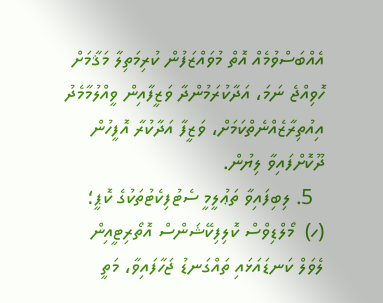އެއްބަސްވުމެއް އޮތް މުވައްޒަފުން ކުރިމަތިލާ މަޤާމަށް ހޮވިއްޖެ ނަމަ، އަދާކުރަމުންދާ ވަޒީފާއިން ވީއްލުމާމެދު އިއުތިރާޒެއްނެތްކަމަށް، ވަޒީފާ އަދާކުރާ އޮފީހުން ދޫކޮށްފައިވާ ލިޔުން.
  5. ލިބިފައިވާ ތަޢުލީމީ ސެޓުފިކެޓުތަކުގެ ކޮޕީ؛
(ހ)  މޯލްޑިވްސް ކޮލިފިކޭޝަންސް އޮތޯރިޓީއިން ލެވަލް ކަނޑައަޅައި ތައްގަނޑު ޖަހާފައިވާ، މަތީ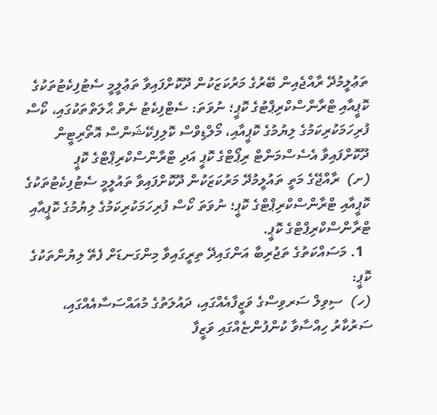ތަޢުލީމުދޭ ރާއްޖެއިން ބޭރުގެ މަރުކަޒަކުން ދޫކޮށްފައިވާ ތަޢުލީމީ ސެޓުފިކެޓުތަކުގެ ކޮޕީއާއި ޓްރާންސްކްރިޕްޓުގެ ކޮޕީ؛ ނުވަތަ: ސެޓްފިކެޓު ނެތް ޙާލަތްތަކުގައި، ކޯސް ފުރިހަމަކުރިކަމުގެ ލިޔުމުގެ ކޮޕީއާއި، މޯލްޑިވްސް ކޮލިފިކޭޝަންސް އޮތޯރިޓީން ދޫކޮށްފައިވާ އެސެސްމަންޓް ރިޕޯޓްގެ ކޮޕީ އަދި ޓްރާންސްކްރިޕްޓްގެ ކޮޕީ
(ށ)  ރާއްޖޭގެ މަތީ ތައުލީމުދޭ މަރުކަޒަކުން ދޫކޮށްފައިވާ ތައުލީމީ ސެޓުފިކެޓުތަކުގެ ކޮޕީއާއި ޓްރާންސްކްރިޕްޓްގެ ކޮޕީ؛ ނުވަތަ ކޯސް ފުރިހަމަކުރިކަމުގެ ލިޔުމުގެ ކޮޕީއާއި ޓްރާންސްކްރިޕްޓްގެ ކޮޕީ.
  1. މަސައްކަތުގެ ތަޖުރިބާ އަންގައިދޭ ތިރީގައިވާ މިންގަނޑަށް ފެތޭ ލިޔުންތަކުގެ ކޮޕީ:
(ހ)  ސިވިލް ސަރވިސްގެ ވަޒީފާއެއްގައި، ދައުލަތުގެ މުއައްސަސާއެއްގައި، ސަރުކާރު ހިއްސާވާ ކުންފުންޏެއްގައި ވަޒީފާ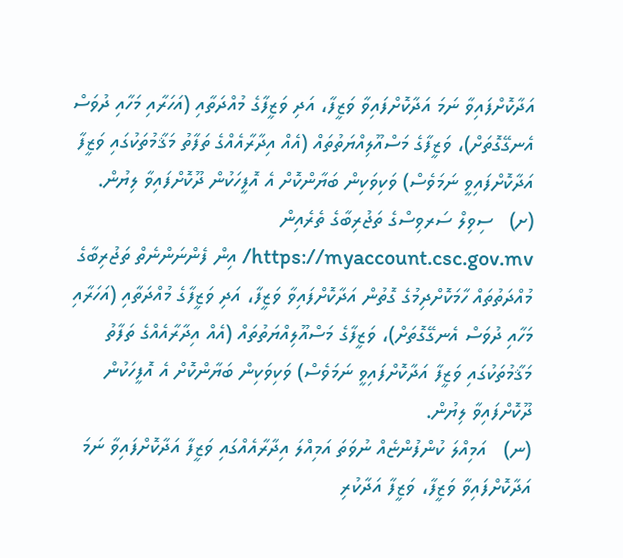އަދާކޮށްފައިވާ ނަމަ އަދާކޮށްފައިވާ ވަޒީފާ، އަދި ވަޒީފާގެ މުއްދަތާއި (އަހަރާއި މަހާއި ދުވަސް އެނގޭގޮތަށް)، ވަޒީފާގެ މަސްއޫލިއްޔަތުތައް (އެއް އިދާރާއެއްގެ ތަފާތު މަޤާމުތަކުގައި ވަޒީފާ އަދާކޮށްފައިވީ ނަމަވެސް) ވަކިވަކިން ބަޔާންކޮށް އެ އޮފީހަކުން ދޫކޮށްފައިވާ ލިޔުން.
(ށ)   ސިވިލް ސަރވިސްގެ ތަޖުރިބާގެ ތެރެއިން https://myaccount.csc.gov.mv/ އިން ފެންނަންނެތް ތަޖުރިބާގެ މުއްދަތުތައް ހާމަކޮށްދިމުގެ ގޮތުން އަދާކޮށްފައިވާ ވަޒީފާ، އަދި ވަޒީފާގެ މުއްދަތާއި (އަހަރާއި މަހާއި ދުވަސް އެނގޭގޮތަށް)، ވަޒީފާގެ މަސްއޫލިއްޔަތުތައް (އެއް އިދާރާއެއްގެ ތަފާތު މަޤާމުތަކުގައި ވަޒީފާ އަދާކޮށްފައިވީ ނަމަވެސް) ވަކިވަކިން ބަޔާންކޮށް އެ އޮފީހަކުން ދޫކޮށްފައިވާ ލިޔުން.
(ނ)   އަމިއްލަ ކުންފުންޏެއް ނުވަތަ އަމިއްލަ އިދާރާއެއްގައި ވަޒީފާ އަދާކޮށްފައިވާ ނަމަ އަދާކޮށްފައިވާ ވަޒީފާ، ވަޒީފާ އަދާކުރި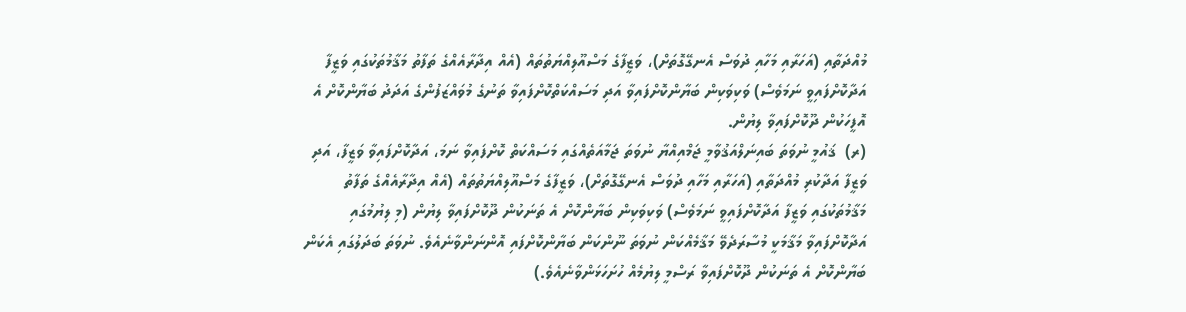މުއްދަތާއި (އަހަރާއި މަހާއި ދުވަސް އެނގޭގޮތަށް)، ވަޒީފާގެ މަސްއޫލިއްޔަތުތައް (އެއް އިދާރާއެއްގެ ތަފާތު މަޤާމުތަކުގައި ވަޒީފާ އަދާކޮށްފައިވީ ނަމަވެސް) ވަކިވަކިން ބަޔާންކޮށްފައިވާ އަދި މަސައްކަތްކޮށްފައިވާ ތަނުގެ މުވައްޒަފުންގެ އަދަދު ބަޔާންކޮށް އެ އޮފީހަކުން ދޫކޮށްފައިވާ ލިޔުން.
(ރ)  ޤައުމީ ނުވަތަ ބައިނަލްއަޤުވާމީ ޖަމްއިއްޔާ ނުވަތަ ޖަމާއަތެއްގައި މަސައްކަތް ކޮށްފައިވާ ނަމަ، އަދާކޮށްފައިވާ ވަޒީފާ، އަދި ވަޒީފާ އަދާކުރި މުއްދަތާއި (އަހަރާއި މަހާއި ދުވަސް އެނގޭގޮތަށް)، ވަޒީފާގެ މަސްއޫލިއްޔަތުތައް (އެއް އިދާރާއެއްގެ ތަފާތު މަޤާމުތަކުގައި ވަޒީފާ އަދާކޮށްފައިވީ ނަމަވެސް) ވަކިވަކިން ބަޔާންކޮށް އެ ތަނަކުން ދޫކޮށްފައިވާ ލިޔުން (މި ލިޔުމުގައި އަދާކޮށްފައިވާ މަޤާމަކީ މުސާރަދެވޭ މަޤާމެއްކަން ނުވަތަ ނޫންކަން ބަޔާންކޮށްފައި އޮންނަންވާނެއެވެ. ނުވަތަ ބަދަލުގައި އެކަން ބަޔާންކޮށް އެ ތަނަކުން ދޫކޮށްފައިވާ ރަސްމީ ލިޔުމެއް ހުށަހަޅަންވާނެއެވެ.)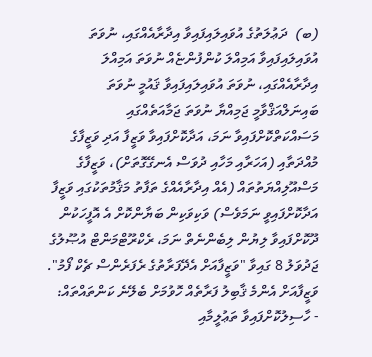(ބ)  ދަޢުލަތުގެ އުވައިލައިފައިވާ އިދާރާއެއްގައި، ނުވަތަ އުވައިލައިފައިވާ އަމިއްލަ ކުންފުންޏެއް ނުވަތަ އަމިއްލަ އިދާރާއެއްގައި، ނުވަތަ އުވައިލައިފައިވާ ޤައުމީ ނުވަތަ ބައިނަލްއަޤްވާމީ ޖަމިއްޔާ ނުވަތަ ޖަމާއަތެއްގައި މަސައްކަތްކޮށްފައިވާ ނަމަ، އަދާކޮށްފައިވާ ވަޒީފާ އަދި ވަޒީފާގެ މުއްދަތާއި (އަހަރާއި މަހާއި ދުވަސް އެނގޭގޮތަށް)، ވަޒީފާގެ މަސްއޫލިއްޔަތުތައް (އެއް އިދާރާއެއްގެ ތަފާތު މަޤާމުތަކުގައި ވަޒީފާ އަދާކޮށްފައިވީ ނަމަވެސް) ވަކިވަކިން ބަޔާންކޮށް އެ އޮފީހަކުން ދޫކޮށްފައިވާ ލިޔުން ލިބެންނެތް ނަމަ، ރެކްރޫޓްމަންޓް އުޞޫލުގެ ޖަދުވަލު 8 ގައިވާ "ވަޒީފާއަށް އެދޭފަރާތުގެ ރެފަރެންސް ޗެކް ފޯމު".
ވަޒީފާއަށް އެންމެ ޤާބިލު ފަރާތެއް ހޮވުމަށް ބެލޭނެ ކަންތައްތައް:
- ހާސިލުކޮށްފައިވާ ތަޢުލީމާއި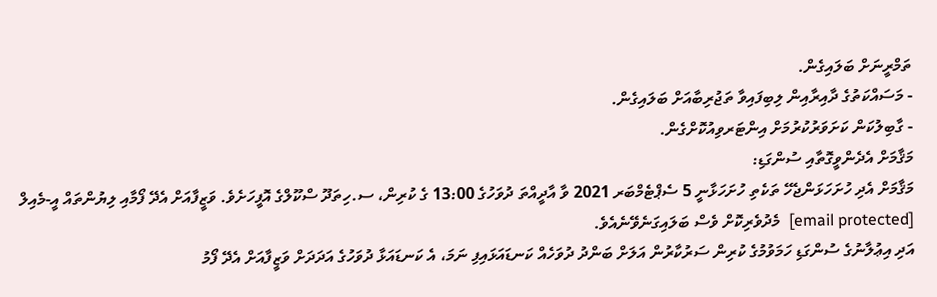ތަމްރީނަށް ބަލައިގެން.
- މަސައްކަތުގެ ދާއިރާއިން ލިބިފައިވާ ތަޖުރިބާއަށް ބަލައިގެން.
- ގާބިލުކަން ކަށަވަރުކުރުމަށް އިންޓަރވިއުކޮށްގެން.
މަޤާމަށް އެދެންވީގޮތާއި ސުންގަޑި:
މަޤާމަށް އެދި ހުށަހަޅަންޖެހޭ ތަކެތި ހުށަހަޅާނީ 5 ސެޕްޓެމްބަރ 2021 ވާ އާދީއްތަ ދުވަހުގެ 13:00 ގެ ކުރިން، ސ.ހިތަދޫ ސްކޫލްގެ އޮފީހަށެވެ. ވަޒީފާއަށް އެދޭ ފޯމާއި ލިޔުންތައް އީ-މެއިލް  [email protected]  މެދުވެރިކޮށް ވެސް ބަލައިގަނެވޭނެއެވެ.
އަދި އިޢުލާނުގެ ސުންގަޑި ހަމަވުމުގެ ކުރިން ސަރުކާރުން އަލަށް ބަންދު ދުވަހެއް ކަނޑައަޅައިފި ނަމަ، އެ ކަނޑައަޅާ ދުވަހުގެ އަދަދަށް ވަޒީފާއަށް އެދޭ ފޯމު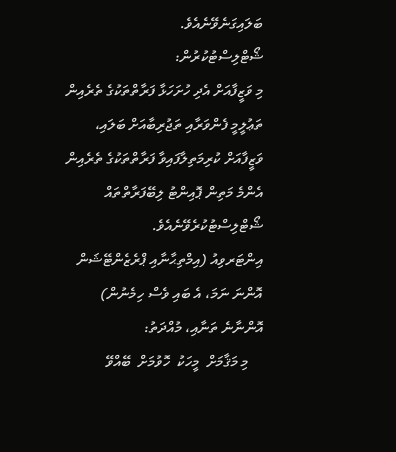ބަލައިގަނެވޭނެއެވެ.
ޝޯޓްލިސްޓުކުރުން:
މި ވަޒީފާއަށް އެދި ހުށަހަޅާ ފަރާތްތަކުގެ ތެރެއިން ތަޢުލީމީ ފެންވަރާއި ތަޖުރިބާއަށް ބަލައި، ވަޒީފާއަށް ކުރިމަތިލާފައިވާ ފަރާތްތަކުގެ ތެރެއިން އެންމެ މަތިން ޕޮއިންޓު ލިބޭފަރާތްތައް ޝޯޓްލިސްޓުކުރެވޭނެއެވެ.
އިންޓަރވިއު (އިމްތިޙާނާއި ޕްރެޒެންޓޭޝަން އޮންނަ ނަމަ، އެ ބައި ވެސް ހިމެނުން) އޮންނާނެ ތަނާއި، މުއްދަތު:
    މި މަޤާމަށް  މީހަކު  ހޮވުމަށް  ބޭއްވޭ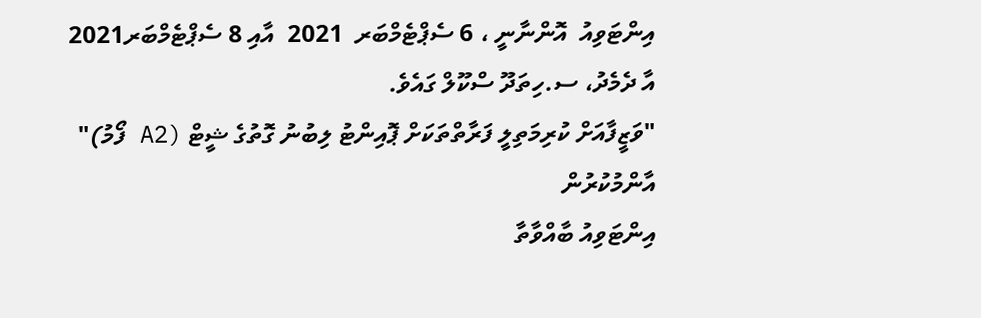އިންޓަވިއު  އޮންނާނީ ، 6 ސެޕްޓެމްބަރ  2021  އާއި 8 ސެޕްޓެމްބަރ2021 އާ ދެމެދު، ސ.ހިތަދޫ ސްކޫލް ގައެވެ.
"ވަޒީފާއަށް ކުރިމަތިލީ ފަރާތްތަކަށް ޕޮއިންޓު ލިބުނު ގޮތުގެ ޝީޓް (A2 ފޯމު)" އާންމުކުރުން
އިންޓަވިއު ބާއްވާތާ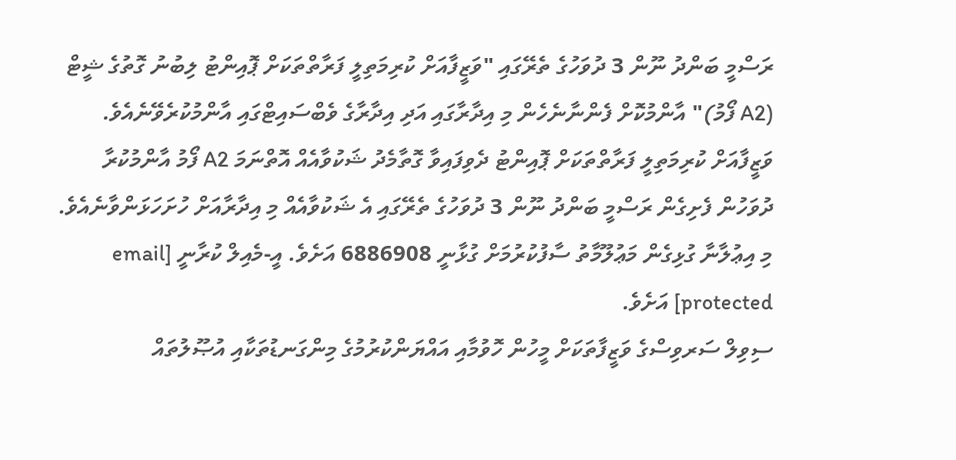ރަސްމީ ބަންދު ނޫން 3 ދުވަހުގެ ތެރޭގައި "ވަޒީފާއަށް ކުރިމަތިލީ ފަރާތްތަކަށް ޕޮއިންޓު ލިބުނު ގޮތުގެ ޝީޓް (A2 ފޯމު)" އާންމުކޮށް ފެންނާނެހެން މި އިދާރާގައި އަދި އިދާރާގެ ވެބްސައިޓްގައި އާންމުކުރެވޭނެއެވެ. ވަޒީފާއަށް ކުރިމަތިލީ ފަރާތްތަކަށް ޕޮއިންޓު ދެވިފައިވާ ގޮތާމެދު ޝަކުވާއެއް އޮތްނަމަ A2 ފޯމު އާންމުކުރާ ދުވަހުން ފެށިގެން ރަސްމީ ބަންދު ނޫން 3 ދުވަހުގެ ތެރޭގައި އެ ޝަކުވާއެއް މި އިދާރާއަށް ހުށަހަޅަންވާނެއެވެ.
މި އިޢުލާނާ ގުޅިގެން މަޢުލޫމާތު ސާފުކުރުމަށް ގުޅާނީ 6886908 އަށެވެ. އީ-މެއިލް ކުރާނީ [email protected] އަށެވެ.
ސިވިލް ސަރވިސްގެ ވަޒީފާތަކަށް މީހުން ހޮވުމާއި އައްޔަންކުރުމުގެ މިންގަނޑުތަކާއި އުޞޫލުތައް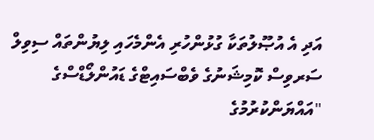އަދި އެ އުޞޫލުތަކާ ގުޅުންހުރި އެންމެހައި ލިޔުންތައް ސިވިލް ސަރވިސް ކޮމިޝަނުގެ ވެބްސައިޓްގެ ޑައުންލޯޑްސްގެ "އައްޔަންކުރުމުގެ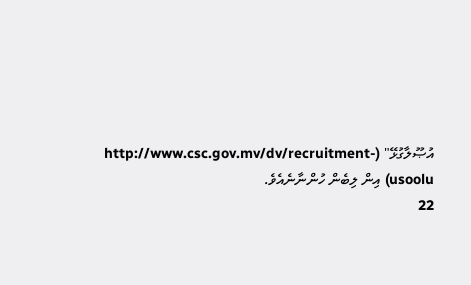އުޞޫލާގުޅޭ" (http://www.csc.gov.mv/dv/recruitment-usoolu) އިން ލިބެން ހުންނާނެއެވެ.
22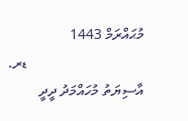މުޙައްރަމް 1443
                                ޑރ. އާސިޔަތު މުހައްމަދު ދީދީ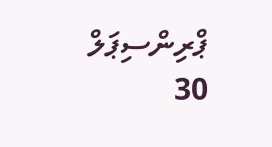ޕްރިންސިޕަލް
30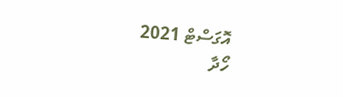އޮގަސްޓް 2021
ހޯދާ